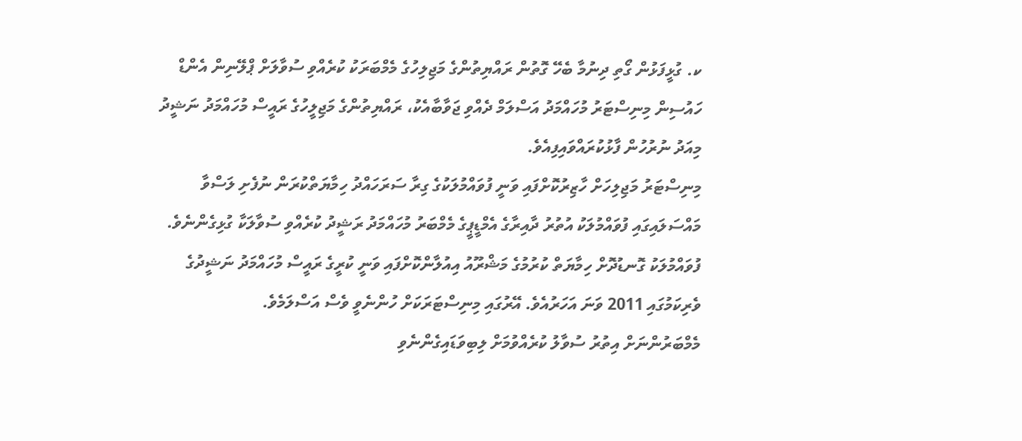ކ. ގުޅީފަޅުން ގޯތި ދިނުމާ ބެހޭ ގޮތުން ރައްޔިތުންގެ މަޖިލިހުގެ މެމްބަރަކު ކުރެއްވި ސުވާލަށް ޕްލޭނިން އެންޑް ހައުސިން މިނިސްޓަރު މުހައްމަދު އަސްލަމް ދެއްވި ޖަވާބާއެކު، ރައްޔިތުންގެ މަޖިލީހުގެ ރައީސް މުހައްމަދު ނަޝީދު މިއަދު ނުރުހުން ފާޅުކުރައްވައިފިއެވެ.
މިނިސްޓަރު މަޖިލިހަށް ހާޒިރުކޮށްފައި ވަނީ ފުވައްމުލަކުގެ ގިރާ ސަރަހައްދު ހިމާޔަތްކުރަން ނުފެށި ލަސްވާ މައްސަލައިގައި ފުވައްމުލަކު އުތުރު ދާއިރާގެ އެމްޑީޕީގެ މެމްބަރު މުހައްމަދު ރަޝީދު ކުރެއްވި ސުވާލަކާ ގުޅިގެންނެވެ. ފުވައްމުލަކު ގޮނޑުދޮށް ހިމާޔަތް ކުރުމުގެ މަޝްރޫއު އިއުލާންކޮށްފައި ވަނީ ކުރީގެ ރައީސް މުހައްމަދު ނަޝީދުގެ ވެރިކަމުގައި 2011 ވަނަ އަހަރުއެވެ. އޭރުގައި މިނިސްޓަރަކަށް ހުންނެވީ ވެސް އަސްލަމެވެ.
މެމްބަރުންނަށް އިތުރު ސުވާލު ކުރެއްވުމަށް ލިބިވަޑައިގެންނެވި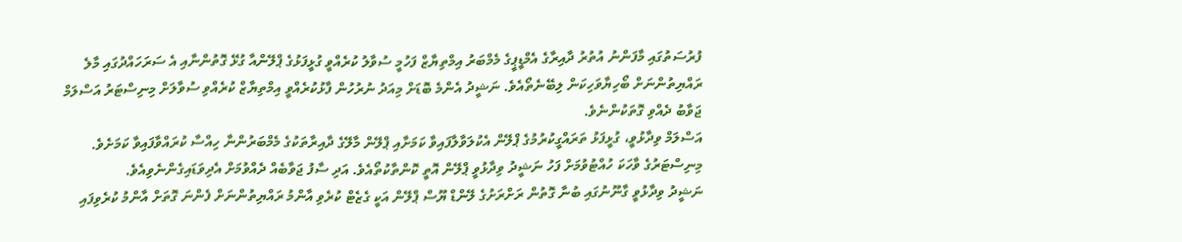ފުރުސަތުގައި މާފަންނު އުތުރު ދާއިރާގެ އެމްޑީޕީގެ މެމްބަރު އިމްތިޔާޒް ފަހުމީ ސުވާލު ކުރެއްވީ ގުޅީފަޅުގެ ޕްލޭންއާ ގުޅޭ ގޮތުންނާއި އެ ސަރަހައްދުގައި މާލެ ރައްޔިތުންނަށް ބޯހިޔާވަހިކަން ލިބޭނެތޯއެވެ. ނަޝީދު އެންމެ ބޮޑަށް މިއަދު ނުރުހުން ފާޅުކުރެއްވީ އިމްތިޔާޒް ކުރެއްވި ސުވާލަށް މިނިސްޓަރު އަސްލަމް ޖަވާބު ދެއްވި ގޮތަކުންނެވެ.
އަސްލަމް ވިދާޅުވީ، ގުޅީފަޅު ތަރައްގީކުރުމުގެ ޕްލޭން އެކުލަވާލާފައިވާ ކަމަށާއި ޕްލޭން މާލޭގެ ދާއިރާތަކުގެ މެމްބަރުންނާ ހިއްސާ ކުރައްވާފައިވާ ކަމަށެވެ. މިނިސްޓަރުގެ ވާހަކަ ހުއްޓުވުމަށް ފަހު ނަޝީދު ވިދާޅުވީ ޕްލޭން އޮތީ ކޮންތާކުތޯއެވެ. އަދި ސާފު ޖަވާބެއް ދެއްވުމަށް އެދިވަޑައިގެންނެވިއެވެ.
ނަޝީދު ވިދާޅުވީ ގާނޫނުގައި ބުނާ ގޮތުން ރަށްރަށުގެ ލޭންޑް ޔޫސް ޕްލޭން އަކީ ގެޒެޓް ކުރެވި އާންމު ރައްޔިތުންނަށް ފެންނަ ގޮތަށް އާންމު ކުރެވިފައި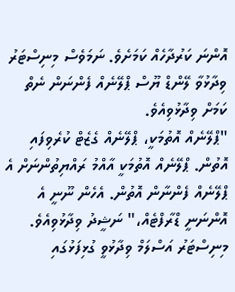އޮންނަ ކަރުދާހެއް ކަމަށެވެ. ނަމަވެސް މިނިސްޓަރު ވިދާޅުވާ ލޭންޑް ޔޫސް ޕްލޭނެއް ފެންނަން ނެތް ކަމަށް ވިދާޅުވިއެވެ.
"ޕްލޭނެއް އޮތުމަކީ، ޕްލޭނެއް ގެޒެޓް ކުރެވިފައި އޮތުން. ޕްލޭނެއް އޮތުމަކީ އާއްމު ރައްޔިތުންނަށް އެ ޕްލޭނެއް ފެންނާން އޮތުން. އެހެން ނޫނީ އެ އޮންނަނީ ޑްރާފްޓެއް،" ނަޝީދު ވިދާޅުވިއެވެ.
މިނިސްޓަރު އަސްލަމް ވިދާޅުވީ ގުޅިފަޅުގައި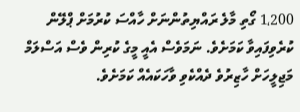1،200 ގޯތި މާލެ ރައްޔިތުންނަށް ހާއްސަ ކުރުމަށް ޕްލޭން ކުރެވިފައިވާ ކަމަށެވެ. ނަމަވެސް އެއީ މީގެ ކުރިން ވެސް އަސްލަމް މަޖިލީހަށް ހާޒިރުވެ ދެއްކެވި ވާހަކައެއް ކަމަށެވެ.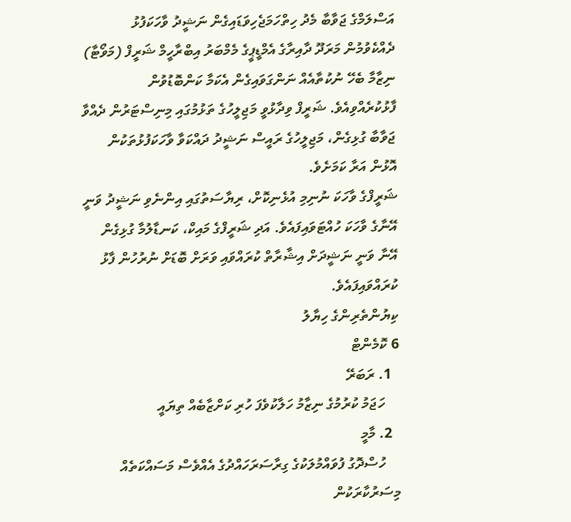އަސްލަމްގެ ޖަވާބާ މެދު ހިތްހަމަޖެހިވަޑައިގެން ނަޝީދު ވާހަކަފުޅު ދެއްކެވުމުން މަރަދޫ ދާއިރާގެ އެމްޑީޕީގެ މެމްބަރު އިބްރާހީމް ޝަރީފް (މަވޯޓާ) ނިޒާމާ ބެހޭ ނުކުތާއެއް ނަންގަވައިގެން އެކަމާ ކަންބޮޑުވުން ފާޅުކުރެއްވިއެވެ. ޝަރީފް ވިދާޅުވީ މަޖިލީހުގެ ތަޅުމުގައި މިނިސްޓަރުން ދެއްވާ ޖަވާބާ ގުޅިގެން، މަޖިލީހުގެ ރައީސް ނަޝީދު ދައްކަވާ ވާހަކަފުޅުތަކުން އޮޅުން އަރާ ކަމަށެވެ.
ޝަރީފްގެ ވާހަކަ ނުނިމި އުޅެނިކޮށް، ރިޔާސަތުގައި އިންނެވި ނަޝީދު ވަނީ އޭނާގެ ވާހަކަ ހުއްޓަވައިފައެވެ. އަދި ޝަރީފްގެ މައިކް، ކަނޑާލުމާ ގުޅިގެން އޭނާ ވަނީ ނަޝީދަށް އިޝާރާތް ކުރައްވައި ވަރަށް ބޮޑަށް ނުރުހުން ފާޅު ކުރައްވައިފައެވެ.
ކިޔުންތެރިންގެ ހިޔާލު
6 ކޮމެންޓް
  1. ރަބަރޭ
    ހަޖަމު ކުރުމުގެ ނިޒާމު ހަލާކުވެފަ ހުރި ކަށްޒާބެއް ތިޔައީ
  2. މާމީ
    ހުސްދޮގު ފުވައްމުލަކުގެ ގިރާސަރަހައްދުގެ އެއްވެސް މަސައްކަތެއް މިސަރުކާރަކުން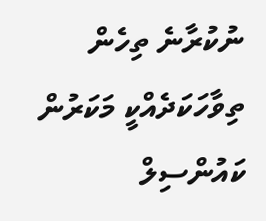ނުކުރާނެ ތިހެން ތިވާހަކަދެއްކީ މަކަރުން ކައުންސިލް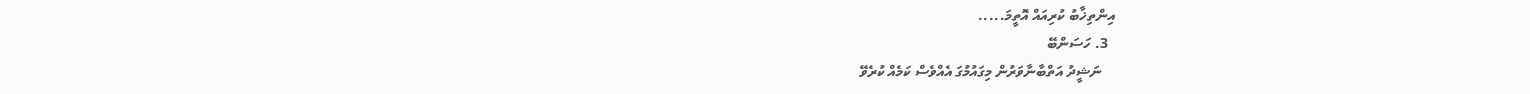އިންތިޚާބު ކުރިއައް އޮތީމަ.....
  3. ހަސަންބޭ
    ނަޝީދު އަތްބާނާވަރުން މިގައުމުގަ އެއްވެސް ކަމެއް ކުރެވޭ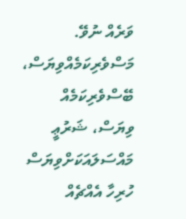ވަރެއް ނުވޭ. މަސްވެރިކަމެއްވިޔަސް، ބޭސްވެރިކަމެއް ވިޔަސް، ޝަރުޢީ މައްސަލައަކަށްވިޔަސް ހުރިހާ އެއްޗެއް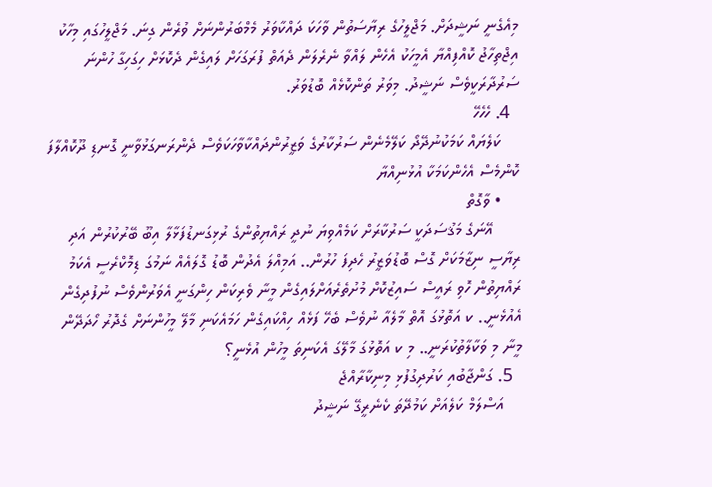މިއެގެނީ ނަޝީދަށް. މަޖްލީހުގެ ރިޔާސަތުން ވާހަކަ ދައްކާވަރު މެމްބަރުންނަށް ވުރެން ގިނަ. މަޖްލީހުގައި މިހާކު އިޖްތިހާޖު ކޮއްފިއްޔާ އެމީހަކު އެހެން ލައްވާ ނެރެލަން ދެއަތް ފުރަގަހަށް ލައިގެން ދެކޮޅަށް ހިގަހިގާ ހުންނަ ސަރުދާރަކީވެސް ނަޝީދު. މިވަރު ތަންކޮޅެއް ބޮޑުވަރު.
  4. ހެހެހޭ
    ކަލެޔައް ކަމަކުނުދޭދޯ ކަލޭމެނެން ސަރުކާރުގެ ވަޒީރުންދައްކާވާހަކަވެސް ދެންރަނގަޅުވާނީ ގޮނޑި ދޫކޮއްލާފަ ކޮންމެސް އެހެންކަމަކާ އުޅުނިއްޔާ
    • ވާގޮތް
      އޭނަގެ މަޤުސަދަކީ ސަރުކާރަށް ކަމެއްވިޔަ ނުދީ ރައްޔިތުންގެ ރުޅިގަނޑުފަޅާލާ އިބޫ ބޭރުކުރުން އަދި ރިޔާސީ ނިޒާމަކަށް ގޮސް ބޮޑުވަޒީރު ހެދިފަ ހުރުން.. އަމިއްލަ އެދުން ބޮޑު ގޮލައެއް ނަމުގަ ޑިމޮކްރެސީ އެކަމު ރައްޔިތުން ހޮވި ރައީސް ސައިޒުކޮށް މުށުތެރެއަށްލައިގެން މީނާ ވެރިކަން ހިންގަނީ އެވަރުންވެސް ނުފުދިގެން އެއުޅެނީ.. ކ އަތޮޅުގަ އޮތް މާލެއާ ނުވެސް ބެހޭ ފަޅެއް ހިއްކައިގެން ހަމައެކަނި މާލޭ މީހުންނަށް ގެދޮރު ހޯދަދޭން މީނާ މި ވަކާލާތުކުރަނީ.. މި ކ އަތޮޅުގަ މާލޭގަ އެކަނިތަ މީހުން އުޅެނީ؟
  5. ގަންޖާބުއި ކަރުދިގުފުޅި މިނިކާރާއްޖެ
    އަސްލަމް ކަލެއަށް ކަމުދޭތަ ކެނެރީގޭ ނަޝީދު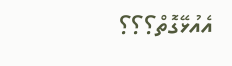އެއުޅޭގޮތް؟؟؟